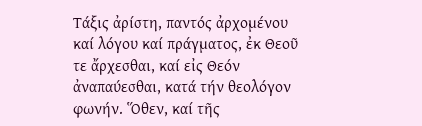Τάξις ἀρίστη, παντός ἀρχομένου καί λόγου καί πράγματος, ἐκ Θεοῦ τε ἄρχεσθαι, καί εἰς Θεόν ἀναπαύεσθαι, κατά τήν θεολόγον φωνήν. Ὅθεν, καί τῆς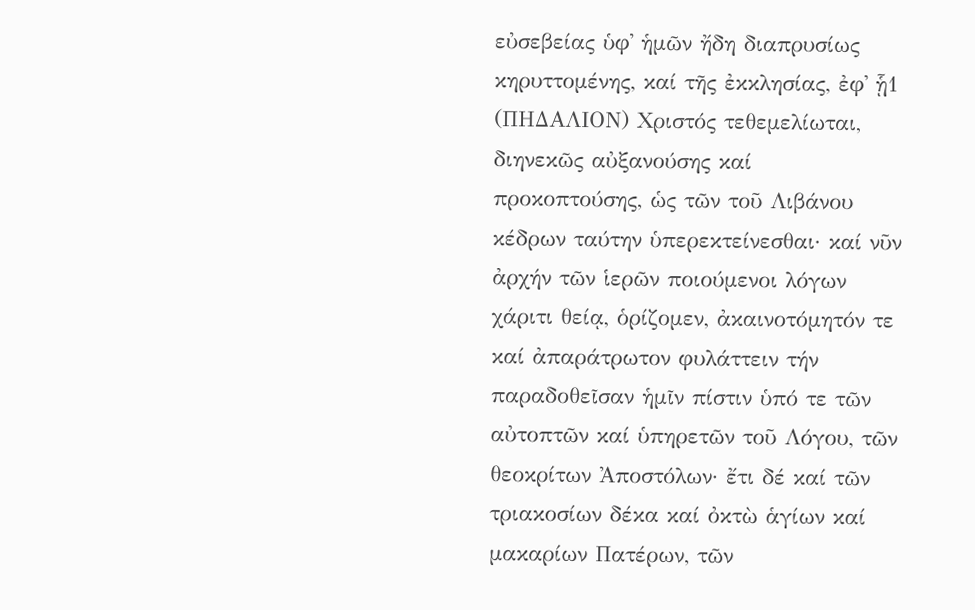εὐσεβείας ὑφ᾿ ἡμῶν ἤδη διαπρυσίως κηρυττομένης, καί τῆς ἐκκλησίας, ἐφ᾿ ᾗ1 (ΠΗΔΑΛΙΟΝ) Χριστός τεθεμελίωται, διηνεκῶς αὐξανούσης καί προκοπτούσης, ὡς τῶν τοῦ Λιβάνου κέδρων ταύτην ὑπερεκτείνεσθαι· καί νῦν ἀρχήν τῶν ἱερῶν ποιούμενοι λόγων χάριτι θείᾳ, ὁρίζομεν, ἀκαινοτόμητόν τε καί ἀπαράτρωτον φυλάττειν τήν παραδοθεῖσαν ἡμῖν πίστιν ὑπό τε τῶν αὐτοπτῶν καί ὑπηρετῶν τοῦ Λόγου, τῶν θεοκρίτων Ἀποστόλων· ἔτι δέ καί τῶν τριακοσίων δέκα καί ὀκτὼ ἁγίων καί μακαρίων Πατέρων, τῶν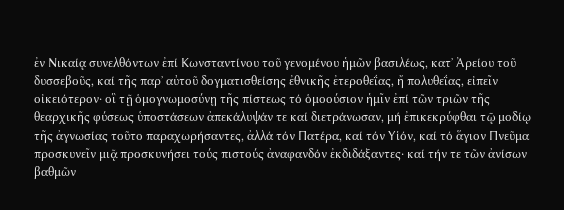ἐν Νικαίᾳ συνελθόντων ἐπί Κωνσταντίνου τοῦ γενομένου ἡμῶν βασιλέως, κατ᾿ Ἀρείου τοῦ δυσσεβοῦς, καί τῆς παρ᾿ αὐτοῦ δογματισθείσης ἐθνικῆς ἐτεροθεΐας, ἤ πολυθεΐας, εἰπεῖν οἰκειότερον· οἳ τῇ ὁμογνωμοσύνῃ τῆς πίστεως τό ὁμοούσιον ἡμῖν ἐπί τῶν τριῶν τῆς θεαρχικῆς φύσεως ὑποστάσεων ἀπεκάλυψάν τε καί διετράνωσαν, μή ἐπικεκρύφθαι τῷ μοδίῳ τῆς ἀγνωσίας τοῦτο παραχωρήσαντες, ἀλλά τόν Πατέρα, καί τόν Υἱόν, καί τό ἅγιον Πνεῦμα προσκυνεῖν μιᾷ προσκυνήσει τούς πιστούς ἀναφανδόν ἐκδιδάξαντες· καί τήν τε τῶν ἀνίσων βαθμῶν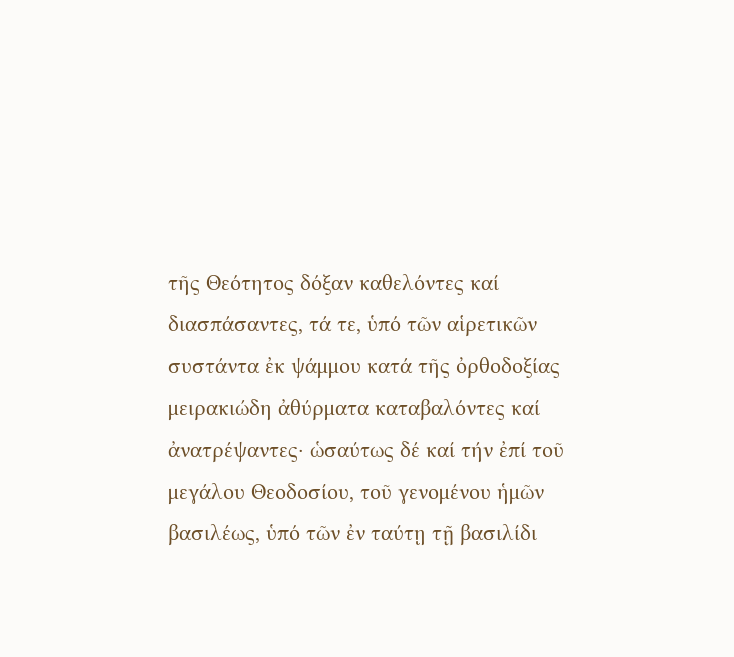τῆς Θεότητος δόξαν καθελόντες καί διασπάσαντες, τά τε, ὑπό τῶν αἱρετικῶν συστάντα ἐκ ψάμμου κατά τῆς ὀρθοδοξίας μειρακιώδη ἀθύρματα καταβαλόντες καί ἀνατρέψαντες· ὡσαύτως δέ καί τήν ἐπί τοῦ μεγάλου Θεοδοσίου, τοῦ γενομένου ἡμῶν βασιλέως, ὑπό τῶν ἐν ταύτῃ τῇ βασιλίδι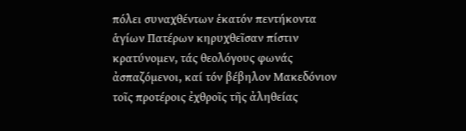πόλει συναχθέντων ἑκατόν πεντήκοντα ἁγίων Πατέρων κηρυχθεῖσαν πίστιν κρατύνομεν, τάς θεολόγους φωνάς ἀσπαζόμενοι, καί τόν βέβηλον Μακεδόνιον τοῖς προτέροις ἐχθροῖς τῆς ἀληθείας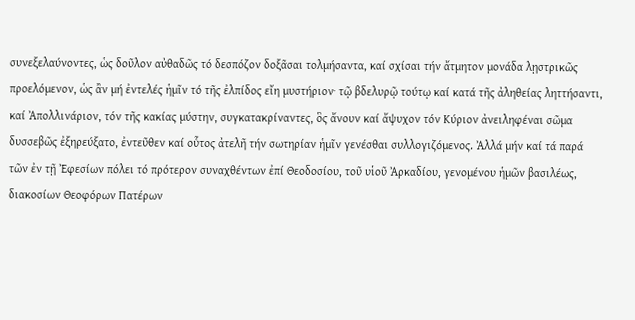συνεξελαύνοντες, ὡς δοῦλον αὐθαδῶς τό δεσπόζον δοξᾶσαι τολμήσαντα, καί σχίσαι τήν ἄτμητον μονάδα λῃστρικῶς προελόμενον, ὡς ἂν μή ἐντελές ἡμῖν τό τῆς ἐλπίδος εἴη μυστήριον· τῷ βδελυρῷ τούτῳ καί κατά τῆς ἀληθείας ληττήσαντι, καί Ἀπολλινάριον, τόν τῆς κακίας μύστην, συγκατακρίναντες, ὃς ἄνουν καί ἄψυχον τόν Κύριον ἀνειληφέναι σῶμα δυσσεβῶς ἐξηρεύξατο, ἐντεῦθεν καί οὗτος ἀτελῆ τήν σωτηρίαν ἡμῖν γενέσθαι συλλογιζόμενος. Ἀλλά μήν καί τά παρά τῶν ἐν τῇ Ἐφεσίων πόλει τό πρότερον συναχθέντων ἐπί Θεοδοσίου, τοῦ υἱοῦ Ἀρκαδίου, γενομένου ἡμῶν βασιλέως, διακοσίων Θεοφόρων Πατέρων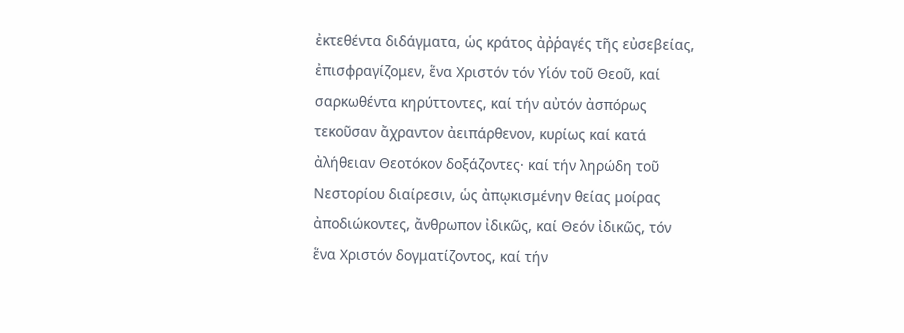ἐκτεθέντα διδάγματα, ὡς κράτος ἀῤῥαγές τῆς εὐσεβείας, ἐπισφραγίζομεν, ἕνα Χριστόν τόν Υἱόν τοῦ Θεοῦ, καί σαρκωθέντα κηρύττοντες, καί τήν αὐτόν ἀσπόρως τεκοῦσαν ἄχραντον ἀειπάρθενον, κυρίως καί κατά ἀλήθειαν Θεοτόκον δοξάζοντες· καί τήν ληρώδη τοῦ Νεστορίου διαίρεσιν, ὡς ἀπῳκισμένην θείας μοίρας ἀποδιώκοντες, ἄνθρωπον ἰδικῶς, καί Θεόν ἰδικῶς, τόν ἕνα Χριστόν δογματίζοντος, καί τήν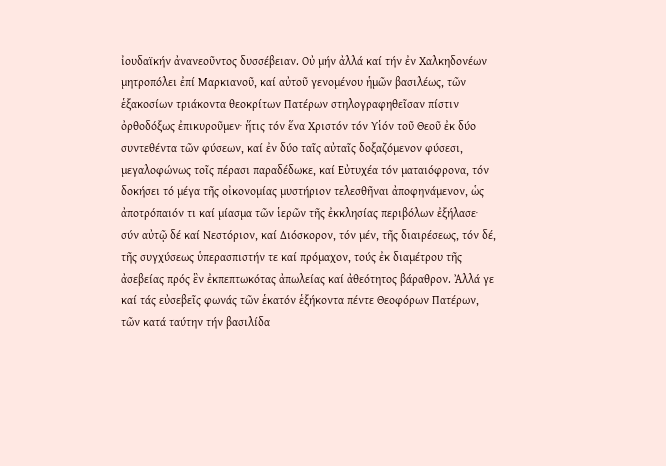ἰουδαϊκήν ἀνανεοῦντος δυσσέβειαν. Οὐ μήν ἀλλά καί τήν ἐν Χαλκηδονέων μητροπόλει ἐπί Μαρκιανοῦ, καί αὐτοῦ γενομένου ἡμῶν βασιλέως, τῶν ἑξακοσίων τριάκοντα θεοκρίτων Πατέρων στηλογραφηθεῖσαν πίστιν ὀρθοδόξως ἐπικυροῦμεν· ἥτις τόν ἕνα Χριστόν τόν Υἱόν τοῦ Θεοῦ ἐκ δύο συντεθέντα τῶν φύσεων, καί ἐν δύο ταῖς αὐταῖς δοξαζόμενον φύσεσι, μεγαλοφώνως τοῖς πέρασι παραδέδωκε, καί Εὐτυχέα τόν ματαιόφρονα, τόν δοκήσει τό μέγα τῆς οἰκονομίας μυστήριον τελεσθῆναι ἀποφηνάμενον, ὡς ἀποτρόπαιόν τι καί μίασμα τῶν ἱερῶν τῆς ἐκκλησίας περιβόλων ἐξήλασε· σύν αὐτῷ δέ καί Νεστόριον, καί Διόσκορον, τόν μέν, τῆς διαιρέσεως, τόν δέ, τῆς συγχύσεως ὑπερασπιστήν τε καί πρόμαχον, τούς ἐκ διαμέτρου τῆς ἀσεβείας πρός ἓν ἐκπεπτωκότας ἀπωλείας καί ἀθεότητος βάραθρον. Ἀλλά γε καί τάς εὐσεβεῖς φωνάς τῶν ἑκατόν ἑξήκοντα πέντε Θεοφόρων Πατέρων, τῶν κατά ταύτην τήν βασιλίδα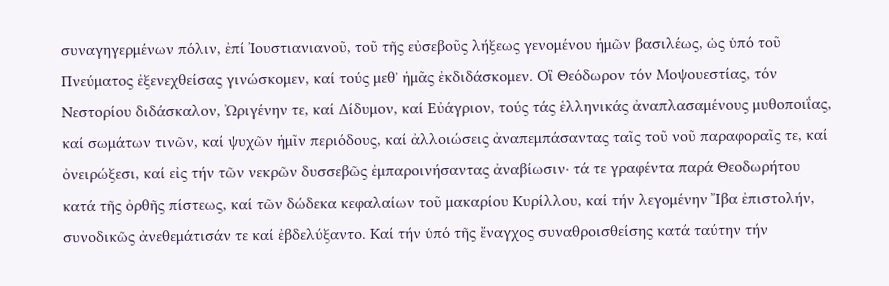συναγηγερμένων πόλιν, ἐπί Ἰουστιανιανοῦ, τοῦ τῆς εὐσεβοῦς λήξεως γενομένου ἡμῶν βασιλέως, ὡς ὑπό τοῦ Πνεύματος ἐξενεχθείσας γινώσκομεν, καί τούς μεθ᾿ ἡμᾶς ἐκδιδάσκομεν. Οἳ Θεόδωρον τόν Μοψουεστίας, τόν Νεστορίου διδάσκαλον, Ὠριγένην τε, καί Δίδυμον, καί Εὐάγριον, τούς τάς ἑλληνικάς ἀναπλασαμένους μυθοποιΐας, καί σωμάτων τινῶν, καί ψυχῶν ἡμῖν περιόδους, καί ἀλλοιώσεις ἀναπεμπάσαντας ταῖς τοῦ νοῦ παραφοραῖς τε, καί ὀνειρώξεσι, καί εἰς τήν τῶν νεκρῶν δυσσεβῶς ἐμπαροινήσαντας ἀναβίωσιν· τά τε γραφέντα παρά Θεοδωρήτου κατά τῆς ὀρθῆς πίστεως, καί τῶν δώδεκα κεφαλαίων τοῦ μακαρίου Κυρίλλου, καί τήν λεγομένην Ἴβα ἐπιστολήν, συνοδικῶς ἀνεθεμάτισάν τε καί ἐβδελύξαντο. Καί τήν ὑπό τῆς ἔναγχος συναθροισθείσης κατά ταύτην τήν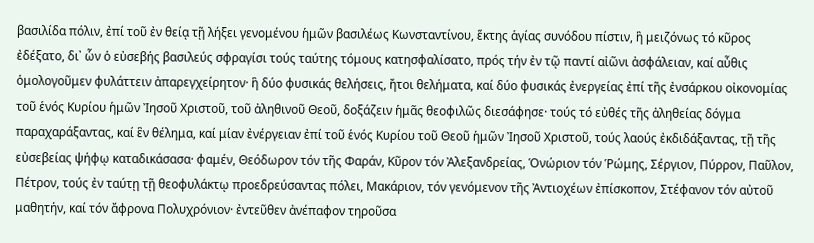βασιλίδα πόλιν, ἐπί τοῦ ἐν θείᾳ τῇ λήξει γενομένου ἡμῶν βασιλέως Κωνσταντίνου, ἕκτης ἁγίας συνόδου πίστιν, ἣ μειζόνως τό κῦρος ἐδέξατο, δι᾿ ὧν ὁ εὐσεβής βασιλεύς σφραγίσι τούς ταύτης τόμους κατησφαλίσατο, πρός τήν ἐν τῷ παντί αἰῶνι ἀσφάλειαν, καί αὖθις ὁμολογοῦμεν φυλάττειν ἀπαρεγχείρητον· ἣ δύο φυσικάς θελήσεις, ἤτοι θελήματα, καί δύο φυσικάς ἐνεργείας ἐπί τῆς ἐνσάρκου οἰκονομίας τοῦ ἑνός Κυρίου ἡμῶν Ἰησοῦ Χριστοῦ, τοῦ ἀληθινοῦ Θεοῦ, δοξάζειν ἡμᾶς θεοφιλῶς διεσάφησε· τούς τό εὐθές τῆς ἀληθείας δόγμα παραχαράξαντας, καί ἓν θέλημα, καί μίαν ἐνέργειαν ἐπί τοῦ ἑνός Κυρίου τοῦ Θεοῦ ἡμῶν Ἰησοῦ Χριστοῦ, τούς λαούς ἐκδιδάξαντας, τῇ τῆς εὐσεβείας ψήφῳ καταδικάσασα· φαμέν, Θεόδωρον τόν τῆς Φαράν, Κῦρον τόν Ἀλεξανδρείας, Ὁνώριον τόν Ῥώμης, Σέργιον, Πύρρον, Παῦλον, Πέτρον, τούς ἐν ταύτῃ τῇ θεοφυλάκτῳ προεδρεύσαντας πόλει, Μακάριον, τόν γενόμενον τῆς Ἀντιοχέων ἐπίσκοπον, Στέφανον τόν αὐτοῦ μαθητήν, καί τόν ἄφρονα Πολυχρόνιον· ἐντεῦθεν ἀνέπαφον τηροῦσα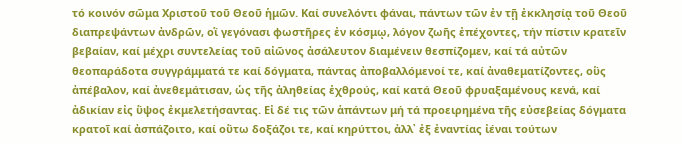τό κοινόν σῶμα Χριστοῦ τοῦ Θεοῦ ἡμῶν. Καί συνελόντι φάναι, πάντων τῶν ἐν τῇ ἐκκλησίᾳ τοῦ Θεοῦ διαπρεψάντων ἀνδρῶν, οἳ γεγόνασι φωστῆρες ἐν κόσμῳ, λόγον ζωῆς ἐπέχοντες, τήν πίστιν κρατεῖν βεβαίαν, καί μέχρι συντελείας τοῦ αἰῶνος ἀσάλευτον διαμένειν θεσπίζομεν, καί τά αὐτῶν θεοπαράδοτα συγγράμματά τε καί δόγματα, πάντας ἀποβαλλόμενοί τε, καί ἀναθεματίζοντες, οὓς ἀπέβαλον, καί ἀνεθεμάτισαν, ὡς τῆς ἀληθείας ἐχθρούς, καί κατά Θεοῦ φρυαξαμένους κενά, καί ἀδικίαν εἰς ὕψος ἐκμελετήσαντας. Εἰ δέ τις τῶν ἁπάντων μή τά προειρημένα τῆς εὐσεβείας δόγματα κρατοῖ καί ἀσπάζοιτο, καί οὕτω δοξάζοι τε, καί κηρύττοι, ἀλλ᾿ ἐξ ἐναντίας ἰέναι τούτων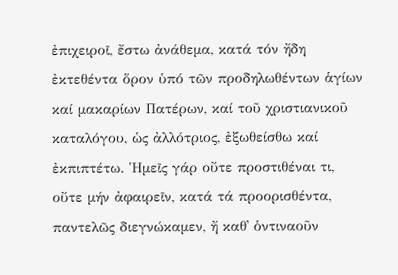ἐπιχειροῖ, ἔστω ἀνάθεμα, κατά τόν ἤδη ἐκτεθέντα ὅρον ὑπό τῶν προδηλωθέντων ἁγίων καί μακαρίων Πατέρων, καί τοῦ χριστιανικοῦ καταλόγου, ὡς ἀλλότριος, ἐξωθείσθω καί ἐκπιπτέτω. Ἡμεῖς γάρ οὔτε προστιθέναι τι, οὔτε μήν ἀφαιρεῖν, κατά τά προορισθέντα, παντελῶς διεγνώκαμεν, ἤ καθ᾿ ὁντιναοῦν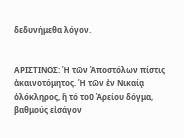δεδυνήμεθα λόγον.


ΑΡΙΣΤΙΝΟΣ: Ἡ τῶν Ἀποστόλων πίστις ἀκαινοτόμητος. Ἡ τῶν ἐν Νικαίᾳ ὁλόκληρος, ἥ τό τοῦ Ἀρείου δόγμα, βαθμούς εἰσάγον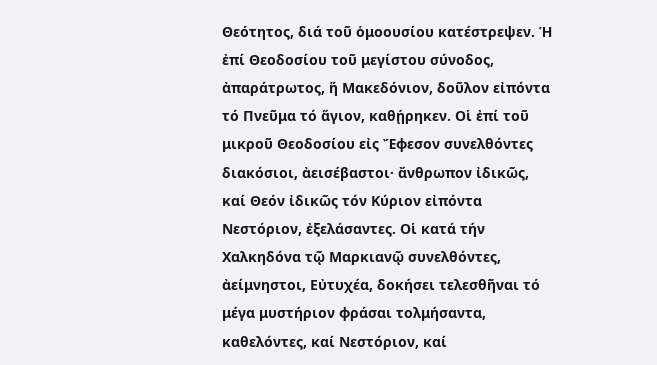Θεότητος, διά τοῦ ὁμοουσίου κατέστρεψεν. Ἡ ἐπί Θεοδοσίου τοῦ μεγίστου σύνοδος, ἀπαράτρωτος, ἥ Μακεδόνιον, δοῦλον εἰπόντα τό Πνεῦμα τό ἅγιον, καθῄρηκεν. Οἱ ἐπί τοῦ μικροῦ Θεοδοσίου εἰς Ἔφεσον συνελθόντες διακόσιοι, ἀεισέβαστοι· ἄνθρωπον ἰδικῶς, καί Θεόν ἰδικῶς τόν Κύριον εἰπόντα Νεστόριον, ἐξελάσαντες. Οἱ κατά τήν Χαλκηδόνα τῷ Μαρκιανῷ συνελθόντες, ἀείμνηστοι, Εὐτυχέα, δοκήσει τελεσθῆναι τό μέγα μυστήριον φράσαι τολμήσαντα, καθελόντες, καί Νεστόριον, καί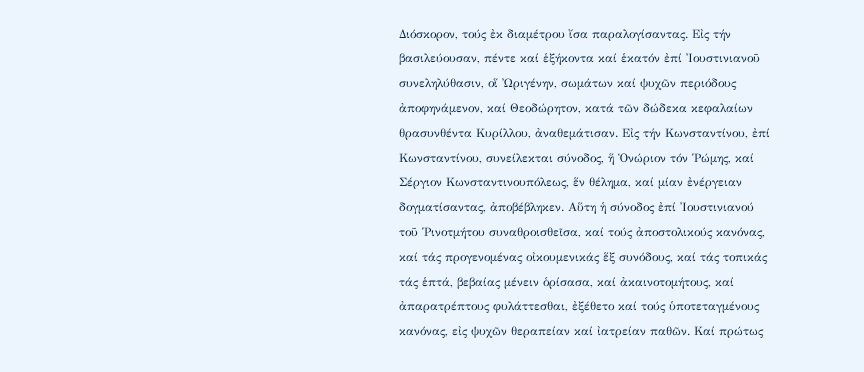Διόσκορον, τούς ἐκ διαμέτρου ἴσα παραλογίσαντας. Εἰς τήν βασιλεύουσαν, πέντε καί ἑξήκοντα καί ἑκατόν ἐπί Ἰουστινιανοῦ συνεληλύθασιν, οἵ Ὠριγένην, σωμάτων καί ψυχῶν περιόδους ἀποφηνάμενον, καί Θεοδώρητον, κατά τῶν δώδεκα κεφαλαίων θρασυνθέντα Κυρίλλου, ἀναθεμάτισαν. Εἰς τήν Κωνσταντίνου, ἐπί Κωνσταντίνου, συνείλεκται σύνοδος, ἥ Ὁνώριον τόν Ῥώμης, καί Σέργιον Κωνσταντινουπόλεως, ἕν θέλημα, καί μίαν ἐνέργειαν δογματίσαντας, ἀποβέβληκεν. Αὕτη ἡ σύνοδος ἐπί Ἰουστινιανού τοῦ Ῥινοτμήτου συναθροισθεῖσα, καί τούς ἀποστολικούς κανόνας, καί τάς προγενομένας οἰκουμενικάς ἕξ συνόδους, καί τάς τοπικάς τάς ἑπτά, βεβαίας μένειν ὁρίσασα, καί ἀκαινοτομήτους, καί ἀπαρατρέπτους φυλάττεσθαι, ἐξέθετο καί τούς ὑποτεταγμένους κανόνας, εἰς ψυχῶν θεραπείαν καί ἰατρείαν παθῶν. Καί πρώτως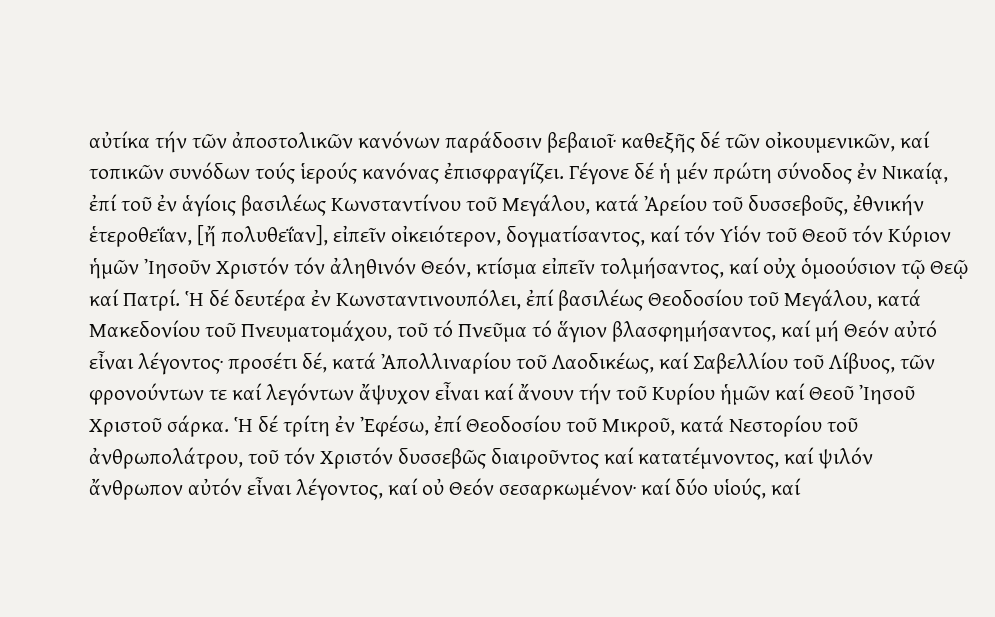αὐτίκα τήν τῶν ἀποστολικῶν κανόνων παράδοσιν βεβαιοῖ· καθεξῆς δέ τῶν οἰκουμενικῶν, καί τοπικῶν συνόδων τούς ἱερούς κανόνας ἐπισφραγίζει. Γέγονε δέ ἡ μέν πρώτη σύνοδος ἐν Νικαίᾳ, ἐπί τοῦ ἐν ἁγίοις βασιλέως Κωνσταντίνου τοῦ Μεγάλου, κατά Ἀρείου τοῦ δυσσεβοῦς, ἐθνικήν ἑτεροθεΐαν, [ἤ πολυθεΐαν], εἰπεῖν οἰκειότερον, δογματίσαντος, καί τόν Υἱόν τοῦ Θεοῦ τόν Κύριον ἡμῶν Ἰησοῦν Χριστόν τόν ἀληθινόν Θεόν, κτίσμα εἰπεῖν τολμήσαντος, καί οὐχ ὁμοούσιον τῷ Θεῷ καί Πατρί. Ἡ δέ δευτέρα ἐν Κωνσταντινουπόλει, ἐπί βασιλέως Θεοδοσίου τοῦ Μεγάλου, κατά Μακεδονίου τοῦ Πνευματομάχου, τοῦ τό Πνεῦμα τό ἅγιον βλασφημήσαντος, καί μή Θεόν αὐτό εἶναι λέγοντος· προσέτι δέ, κατά Ἀπολλιναρίου τοῦ Λαοδικέως, καί Σαβελλίου τοῦ Λίβυος, τῶν φρονούντων τε καί λεγόντων ἄψυχον εἶναι καί ἄνουν τήν τοῦ Κυρίου ἡμῶν καί Θεοῦ Ἰησοῦ Χριστοῦ σάρκα. Ἡ δέ τρίτη ἐν Ἐφέσω, ἐπί Θεοδοσίου τοῦ Μικροῦ, κατά Νεστορίου τοῦ ἀνθρωπολάτρου, τοῦ τόν Χριστόν δυσσεβῶς διαιροῦντος καί κατατέμνοντος, καί ψιλόν ἄνθρωπον αὐτόν εἶναι λέγοντος, καί οὐ Θεόν σεσαρκωμένον· καί δύο υἱούς, καί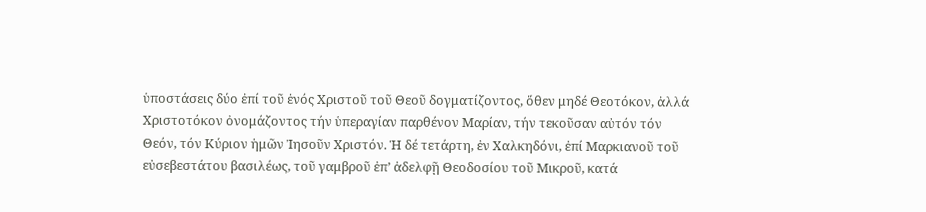ὑποστάσεις δύο ἐπί τοῦ ἑνός Χριστοῦ τοῦ Θεοῦ δογματίζοντος, ὅθεν μηδέ Θεοτόκον, ἀλλά Χριστοτόκον ὀνομάζοντος τήν ὑπεραγίαν παρθένον Μαρίαν, τήν τεκοῦσαν αὐτόν τόν Θεόν, τόν Κύριον ἡμῶν Ἰησοῦν Χριστόν. Ἡ δέ τετάρτη, ἐν Χαλκηδόνι, ἐπί Μαρκιανοῦ τοῦ εὐσεβεστάτου βασιλέως, τοῦ γαμβροῦ ἐπ’ ἀδελφῇ Θεοδοσίου τοῦ Μικροῦ, κατά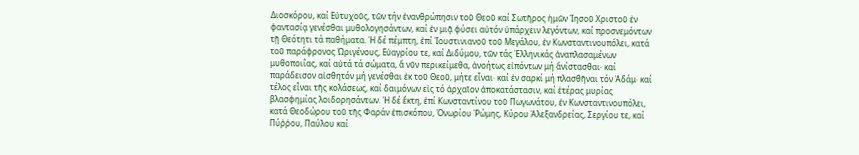Διοσκόρου, καί Εὐτυχοῦς, τῶν τήν ἐνανθρώπησιν τοῦ Θεοῦ καί Σωτῆρος ἡμῶν Ἰησοῦ Χριστοῦ ἐν φαντασίᾳ γενέσθαι μυθολογησάντων, καί ἐν μιᾷ φύσει αὐτόν ὑπάρχειν λεγόντων, καί προσνεμόντων τῇ Θεότητι τά παθήματα. Ἡ δέ πέμπτη, ἐπί Ἰουστινιανοῦ τοῦ Μεγάλου, ἐν Κωνσταντινουπόλει, κατά τοῦ παράφρονος Ὠριγένους, Εὐαγρίου τε, καί Διδύμου, τῶν τάς Ἑλληνικάς ἀναπλασαμένων μυθοποιΐας, καί αὐτά τά σώματα, ἅ νῦν περικείμεθα, ἀνοήτως εἰπόντων μή ἄνίστασθαι∙ καί παράδεισον αἰσθητόν μή γενέσθαι ἐκ τοῦ Θεοῦ, μήτε εἶναι· καί ἐν σαρκί μή πλασθῆναι τόν Ἀδάμ· καί τέλος εἶναι τῆς κολάσεως, καί δαιμόνων εἰς τό ἀρχαῖον ἀποκατάστασιν, καί ἑτέρας μυρίας βλασφημίας λοιδορησάντων. Ἡ δέ ἕκτη, ἐπί Κωνσταντίνου τοῦ Πωγωνάτου, ἐν Κωνσταντινουπόλει, κατά Θεοδώρου τοῦ τῆς Φαράν ἐπισκόπου, Ὁνωρίου Ῥώμης, Κύρου Ἀλεξανδρείας, Σεργίου τε, καί Πύῤῥου, Παύλου καί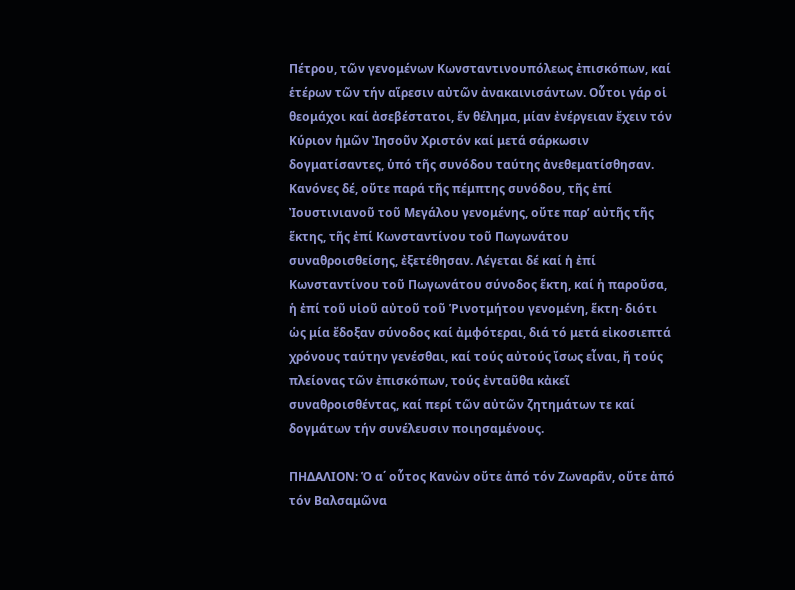Πέτρου, τῶν γενομένων Κωνσταντινουπόλεως ἐπισκόπων, καί ἑτέρων τῶν τήν αἵρεσιν αὐτῶν ἀνακαινισάντων. Οὗτοι γάρ οἱ θεομάχοι καί ἀσεβέστατοι, ἕν θέλημα, μίαν ἐνέργειαν ἔχειν τόν Κύριον ἡμῶν Ἰησοῦν Χριστόν καί μετά σάρκωσιν δογματίσαντες, ὑπό τῆς συνόδου ταύτης ἀνεθεματίσθησαν. Κανόνες δέ, οὔτε παρά τῆς πέμπτης συνόδου, τῆς ἐπί Ἰουστινιανοῦ τοῦ Μεγάλου γενομένης, οὔτε παρ’ αὐτῆς τῆς ἕκτης, τῆς ἐπί Κωνσταντίνου τοῦ Πωγωνάτου συναθροισθείσης, ἐξετέθησαν. Λέγεται δέ καί ἡ ἐπί Κωνσταντίνου τοῦ Πωγωνάτου σύνοδος ἕκτη, καί ἡ παροῦσα, ἡ ἐπί τοῦ υἱοῦ αὐτοῦ τοῦ Ῥινοτμήτου γενομένη, ἕκτη· διότι ὡς μία ἔδοξαν σύνοδος καί ἀμφότεραι, διά τό μετά εἰκοσιεπτά χρόνους ταύτην γενέσθαι, καί τούς αὐτούς ἴσως εἶναι, ἤ τούς πλείονας τῶν ἐπισκόπων, τούς ἐνταῦθα κἀκεῖ συναθροισθέντας, καί περί τῶν αὐτῶν ζητημάτων τε καί δογμάτων τήν συνέλευσιν ποιησαμένους.

ΠΗΔΑΛΙΟΝ: Ὁ α΄ οὗτος Κανὼν οὔτε ἀπό τόν Ζωναρᾶν, οὔτε ἀπό τόν Βαλσαμῶνα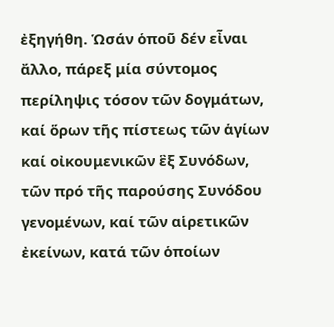ἐξηγήθη. Ὡσάν ὁποῦ δέν εἶναι ἄλλο, πάρεξ μία σύντομος περίληψις τόσον τῶν δογμάτων, καί ὅρων τῆς πίστεως τῶν ἁγίων καί οἰκουμενικῶν ἓξ Συνόδων, τῶν πρό τῆς παρούσης Συνόδου γενομένων, καί τῶν αἱρετικῶν ἐκείνων, κατά τῶν ὁποίων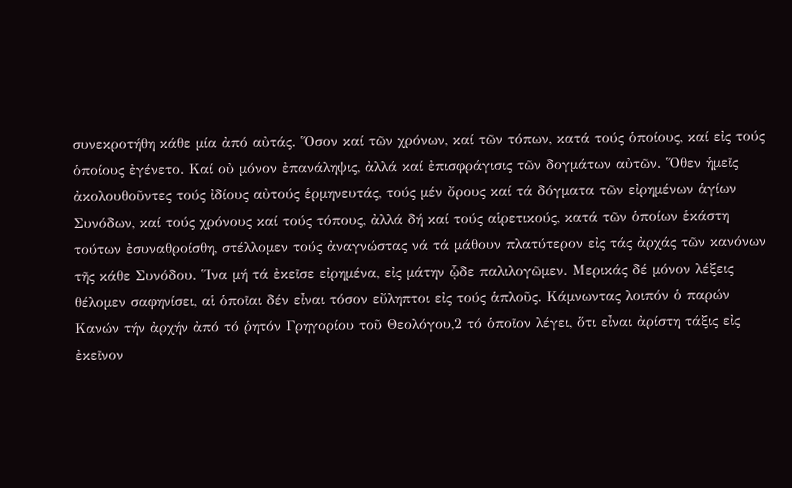συνεκροτήθη κάθε μία ἀπό αὐτάς. Ὅσον καί τῶν χρόνων, καί τῶν τόπων, κατά τούς ὁποίους, καί εἰς τούς ὁποίους ἐγένετο. Καί οὐ μόνον ἐπανάληψις, ἀλλά καί ἐπισφράγισις τῶν δογμάτων αὐτῶν. Ὅθεν ἡμεῖς ἀκολουθοῦντες τούς ἰδίους αὐτούς ἑρμηνευτάς, τούς μέν ὄρους καί τά δόγματα τῶν εἰρημένων ἁγίων Συνόδων, καί τούς χρόνους καί τούς τόπους, ἀλλά δή καί τούς αἱρετικούς, κατά τῶν ὁποίων ἑκάστη τούτων ἐσυναθροίσθη, στέλλομεν τούς ἀναγνώστας νά τά μάθουν πλατύτερον εἰς τάς ἀρχάς τῶν κανόνων τῆς κάθε Συνόδου. Ἵνα μή τά ἐκεῖσε εἰρημένα, εἰς μάτην ᾧδε παλιλογῶμεν. Μερικάς δέ μόνον λέξεις θέλομεν σαφηνίσει, αἱ ὁποῖαι δέν εἶναι τόσον εὔληπτοι εἰς τούς ἁπλοῦς. Κάμνωντας λοιπόν ὁ παρών Κανών τήν ἀρχήν ἀπό τό ῥητόν Γρηγορίου τοῦ Θεολόγου,2 τό ὁποῖον λέγει, ὅτι εἶναι ἀρίστη τάξις εἰς ἐκεῖνον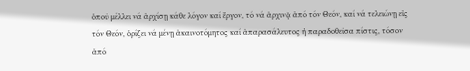ὁποῦ μέλλει νά ἀρχίσῃ κάθε λόγον καί ἔργον, τό νά ἀρχινᾷ ἀπό τόν Θεόν, καί νά τελειώνῃ εἰς τόν Θεόν, ὁρίζει νά μένῃ ἀκαινοτόμητος καί ἀπαρασάλευτος ἡ παραδοθεῖσα πίστις, τόσον ἀπό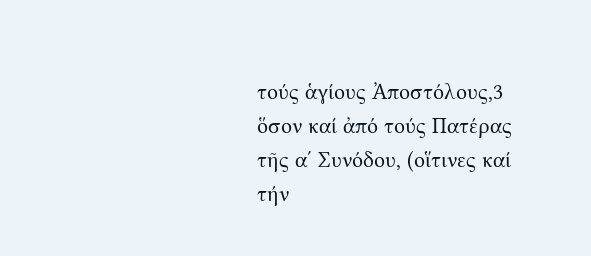τούς ἁγίους Ἀποστόλους,3 ὅσον καί ἀπό τούς Πατέρας τῆς α΄ Συνόδου, (οἵτινες καί τήν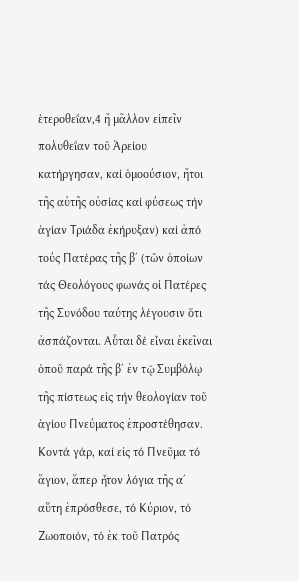ἑτεροθεΐαν,4 ἤ μᾶλλον εἰπεῖν πολυθεΐαν τοῦ Ἀρείου κατήργησαν, καί ὁμοούσιον, ἤτοι τῆς αὐτῆς οὐσίας καί φύσεως τήν ἁγίαν Τριάδα ἐκήρυξαν) καί ἀπό τούς Πατέρας τῆς β΄ (τῶν ὁποίων τάς Θεολόγους φωνάς οἱ Πατέρες τῆς Συνόδου ταύτης λέγουσιν ὅτι ἀσπάζονται. Αὗται δέ εἶναι ἐκεῖναι ὁποῦ παρά τῆς β΄ ἐν τῷ Συμβόλῳ τῆς πίστεως εἰς τήν θεολογίαν τοῦ ἁγίου Πνεύματος ἐπροστέθησαν. Κοντά γάρ, καί εἰς τό Πνεῦμα τό ἅγιον, ἅπερ ἦτον λόγια τῆς α΄ αὕτη ἐπρόσθεσε, τό Κύριον, τό Ζωοποιόν, τό ἐκ τοῦ Πατρός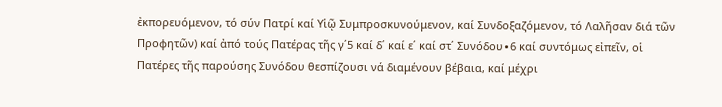ἐκπορευόμενον, τό σύν Πατρί καί Υἱῷ Συμπροσκυνούμενον, καί Συνδοξαζόμενον, τό Λαλῆσαν διά τῶν Προφητῶν) καί ἀπό τούς Πατέρας τῆς γ΄5 καί δ΄ καί ε΄ καί στ΄ Συνόδου∙6 καί συντόμως εἰπεῖν, οἱ Πατέρες τῆς παρούσης Συνόδου θεσπίζουσι νά διαμένουν βέβαια, καί μέχρι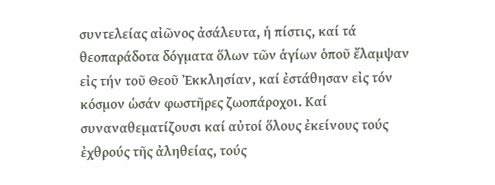συντελείας αἰῶνος ἀσάλευτα, ἡ πίστις, καί τά θεοπαράδοτα δόγματα ὅλων τῶν ἁγίων ὁποῦ ἔλαμψαν εἰς τήν τοῦ Θεοῦ Ἐκκλησίαν, καί ἐστάθησαν εἰς τόν κόσμον ὡσάν φωστῆρες ζωοπάροχοι. Καί συναναθεματίζουσι καί αὐτοί ὅλους ἐκείνους τούς ἐχθρούς τῆς ἀληθείας, τούς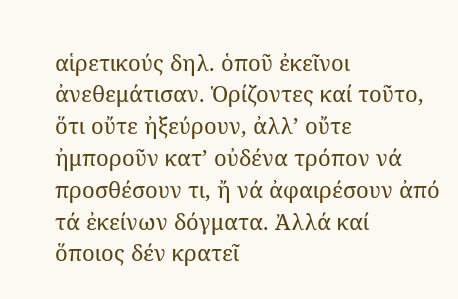αἱρετικούς δηλ. ὁποῦ ἐκεῖνοι ἀνεθεμάτισαν. Ὁρίζοντες καί τοῦτο, ὅτι οὔτε ἠξεύρουν, ἀλλ’ οὔτε ἠμποροῦν κατ’ οὐδένα τρόπον νά προσθέσουν τι, ἤ νά ἀφαιρέσουν ἀπό τά ἐκείνων δόγματα. Ἀλλά καί ὅποιος δέν κρατεῖ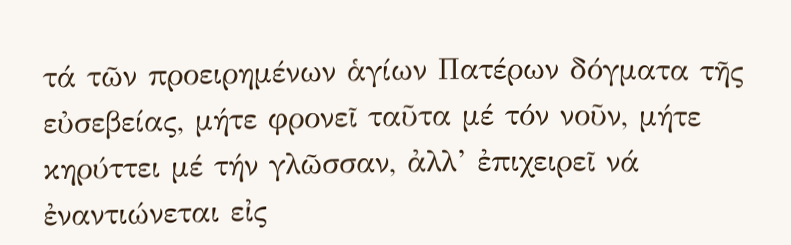τά τῶν προειρημένων ἁγίων Πατέρων δόγματα τῆς εὐσεβείας, μήτε φρονεῖ ταῦτα μέ τόν νοῦν, μήτε κηρύττει μέ τήν γλῶσσαν, ἀλλ’ ἐπιχειρεῖ νά ἐναντιώνεται εἰς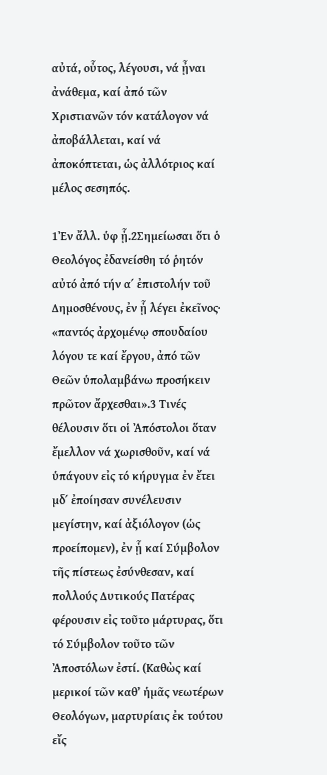αὐτά, οὗτος, λέγουσι, νά ᾖναι ἀνάθεμα, καί ἀπό τῶν Χριστιανῶν τόν κατάλογον νά ἀποβάλλεται, καί νά ἀποκόπτεται, ὡς ἀλλότριος καί μέλος σεσηπός.

1Ἐν ἄλλ. ὑφ ᾗ.2Σημείωσαι ὅτι ὁ Θεολόγος ἐδανείσθη τό ῥητόν αὐτό ἀπό τήν α΄ ἐπιστολήν τοῦ Δημοσθένους, ἐν ᾗ λέγει ἐκεῖνος∙ «παντός ἀρχομένῳ σπουδαίου λόγου τε καί ἔργου, ἀπό τῶν Θεῶν ὑπολαμβάνω προσήκειν πρῶτον ἄρχεσθαι».3 Τινές θέλουσιν ὅτι οἱ Ἀπόστολοι ὅταν ἔμελλον νά χωρισθοῦν, καί νά ὑπάγουν εἰς τό κήρυγμα ἐν ἔτει μδ΄ ἐποίησαν συνέλευσιν μεγίστην, καί ἀξιόλογον (ὡς προείπομεν), ἐν ᾗ καί Σύμβολον τῆς πίστεως ἐσύνθεσαν, καί πολλούς Δυτικούς Πατέρας φέρουσιν εἰς τοῦτο μάρτυρας, ὅτι τό Σύμβολον τοῦτο τῶν Ἀποστόλων ἐστί. (Καθὼς καί μερικοί τῶν καθ’ ἡμᾶς νεωτέρων Θεολόγων, μαρτυρίαις ἐκ τούτου εἴς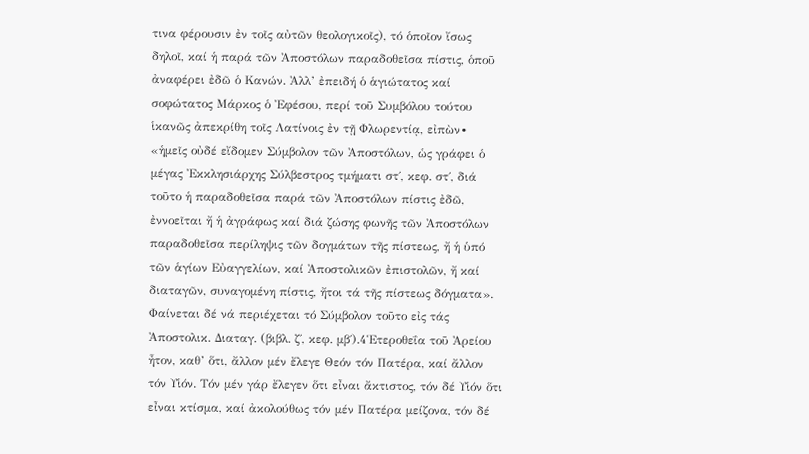τινα φέρουσιν ἐν τοῖς αὐτῶν θεολογικοῖς), τό ὁποῖον ἴσως δηλοῖ, καί ἡ παρά τῶν Ἀποστόλων παραδοθεῖσα πίστις, ὁποῦ ἀναφέρει ἐδῶ ὁ Κανών. Ἀλλ’ ἐπειδή ὁ ἁγιώτατος καί σοφώτατος Μάρκος ὁ Ἐφέσου, περί τοῦ Συμβόλου τούτου ἱκανῶς ἀπεκρίθη τοῖς Λατίνοις ἐν τῇ Φλωρεντίᾳ, εἰπὼν∙ «ἡμεῖς οὐδέ εἴδομεν Σύμβολον τῶν Ἀποστόλων, ὡς γράφει ὁ μέγας Ἐκκλησιάρχης Σύλβεστρος τμήματι στ΄, κεφ. στ΄, διά τοῦτο ἡ παραδοθεῖσα παρά τῶν Ἀποστόλων πίστις ἐδῶ, ἐννοεῖται ἤ ἡ ἀγράφως καί διά ζώσης φωνῆς τῶν Ἀποστόλων παραδοθεῖσα περίληψις τῶν δογμάτων τῆς πίστεως, ἤ ἡ ὑπό τῶν ἁγίων Εὐαγγελίων, καί Ἀποστολικῶν ἐπιστολῶν, ἤ καί διαταγῶν, συναγομένη πίστις, ἤτοι τά τῆς πίστεως δόγματα». Φαίνεται δέ νά περιέχεται τό Σύμβολον τοῦτο εἰς τάς Ἀποστολικ. Διαταγ. (βιβλ. ζ΄, κεφ. μβ΄).4Ἑτεροθεΐα τοῦ Ἀρείου ἦτον, καθ’ ὅτι, ἄλλον μέν ἔλεγε Θεόν τόν Πατέρα, καί ἄλλον τόν Υἱόν. Τόν μέν γάρ ἔλεγεν ὅτι εἶναι ἄκτιστος, τόν δέ Υἱόν ὅτι εἶναι κτίσμα, καί ἀκολούθως τόν μέν Πατέρα μείζονα, τόν δέ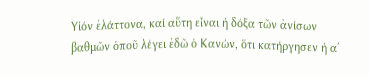Υἱόν ἐλάττονα, καί αὕτη εἶναι ἡ δόξα τῶν ἀνίσων βαθμῶν ὁποῦ λέγει ἐδῶ ὁ Κανών, ὅτι κατήργησεν ἡ α΄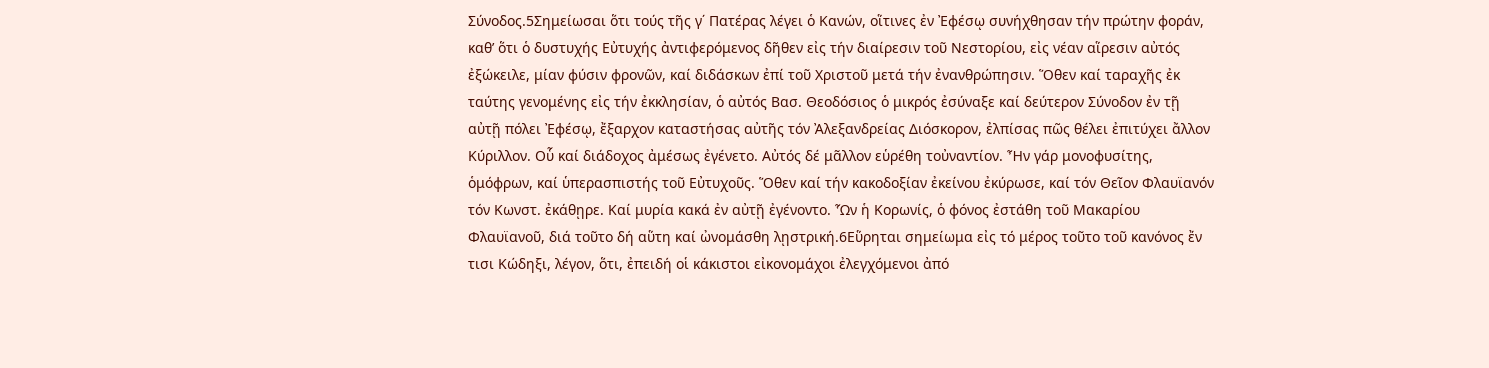Σύνοδος.5Σημείωσαι ὅτι τούς τῆς γ΄ Πατέρας λέγει ὁ Κανών, οἵτινες ἐν Ἐφέσῳ συνήχθησαν τήν πρώτην φοράν, καθ’ ὅτι ὁ δυστυχής Εὐτυχής ἀντιφερόμενος δῆθεν εἰς τήν διαίρεσιν τοῦ Νεστορίου, εἰς νέαν αἵρεσιν αὐτός ἐξώκειλε, μίαν φύσιν φρονῶν, καί διδάσκων ἐπί τοῦ Χριστοῦ μετά τήν ἐνανθρώπησιν. Ὅθεν καί ταραχῆς ἐκ ταύτης γενομένης εἰς τήν ἐκκλησίαν, ὁ αὐτός Βασ. Θεοδόσιος ὁ μικρός ἐσύναξε καί δεύτερον Σύνοδον ἐν τῇ αὐτῇ πόλει Ἐφέσῳ, ἔξαρχον καταστήσας αὐτῆς τόν Ἀλεξανδρείας Διόσκορον, ἐλπίσας πῶς θέλει ἐπιτύχει ἄλλον Κύριλλον. Οὗ καί διάδοχος ἀμέσως ἐγένετο. Αὐτός δέ μᾶλλον εὑρέθη τοὐναντίον. Ἦν γάρ μονοφυσίτης, ὁμόφρων, καί ὑπερασπιστής τοῦ Εὐτυχοῦς. Ὅθεν καί τήν κακοδοξίαν ἐκείνου ἐκύρωσε, καί τόν Θεῖον Φλαυϊανόν τόν Κωνστ. ἐκάθῃρε. Καί μυρία κακά ἐν αὐτῇ ἐγένοντο. Ὧν ἡ Κορωνίς, ὁ φόνος ἐστάθη τοῦ Μακαρίου Φλαυϊανοῦ, διά τοῦτο δή αὕτη καί ὠνομάσθη λῃστρική.6Εὕρηται σημείωμα εἰς τό μέρος τοῦτο τοῦ κανόνος ἔν τισι Κώδηξι, λέγον, ὅτι, ἐπειδή οἱ κάκιστοι εἰκονομάχοι ἐλεγχόμενοι ἀπό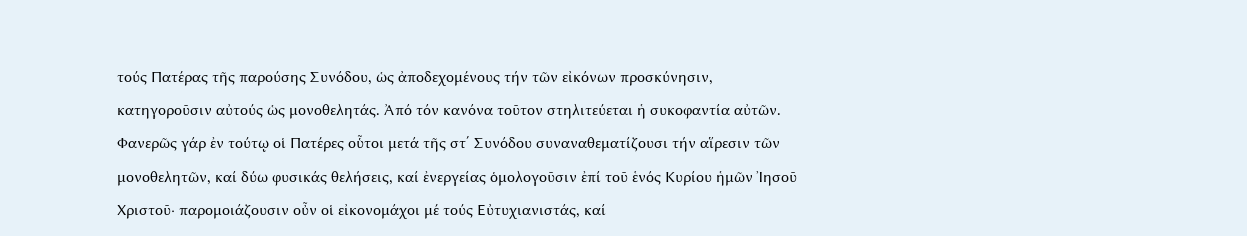τούς Πατέρας τῆς παρούσης Συνόδου, ὡς ἀποδεχομένους τήν τῶν εἰκόνων προσκύνησιν, κατηγοροῦσιν αὐτούς ὡς μονοθελητάς. Ἀπό τόν κανόνα τοῦτον στηλιτεύεται ἡ συκοφαντία αὐτῶν. Φανερῶς γάρ ἐν τούτῳ οἱ Πατέρες οὗτοι μετά τῆς στ΄ Συνόδου συναναθεματίζουσι τήν αἵρεσιν τῶν μονοθελητῶν, καί δύω φυσικάς θελήσεις, καί ἐνεργείας ὁμολογοῦσιν ἐπί τοῦ ἑνός Κυρίου ἡμῶν Ἰησοῦ Χριστοῦ∙ παρομοιάζουσιν οὖν οἱ εἰκονομάχοι μέ τούς Εὐτυχιανιστάς, καί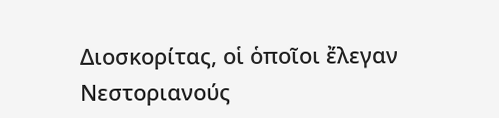Διοσκορίτας, οἱ ὁποῖοι ἔλεγαν Νεστοριανούς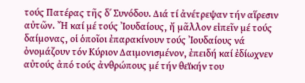τούς Πατέρας τῆς δ΄ Συνόδου. Διά τί ἀνέτρεψαν τήν αἵρεσιν αὐτῶν. Ἤ καί μέ τούς Ἰουδαίους, ἤ μᾶλλον εἰπεῖν μέ τούς δαίμονας, οἱ ὁποῖοι ἐπαρακίνουν τούς Ἰουδαίους νά ὀνομάζουν τόν Κύριον Δαιμονισμένον, ἐπειδή καί ἐδίωχνεν αὐτούς ἀπό τούς ἀνθρώπους μέ τήν θεϊκήν του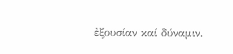ἐξουσίαν καί δύναμιν.